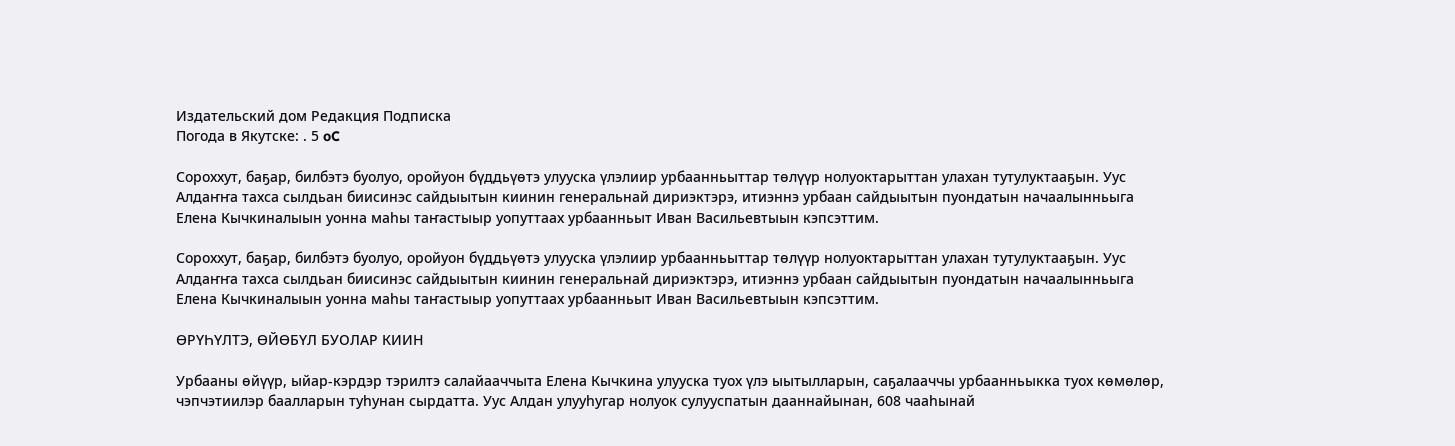Издательский дом Редакция Подписка
Погода в Якутске: . 5 oC

Сороххут, баҕар, билбэтэ буолуо, оройуон бүддьүөтэ улууска үлэлиир урбаанньыттар төлүүр нолуоктарыттан улахан тутулуктааҕын. Уус Алдаҥҥа тахса сылдьан биисинэс сайдыытын киинин генеральнай дириэктэрэ, итиэннэ урбаан сайдыытын пуондатын начаалынньыга Елена Кычкиналыын уонна маһы таҥастыыр уопуттаах урбаанньыт Иван Васильевтыын кэпсэттим.

Сороххут, баҕар, билбэтэ буолуо, оройуон бүддьүөтэ улууска үлэлиир урбаанньыттар төлүүр нолуоктарыттан улахан тутулуктааҕын. Уус Алдаҥҥа тахса сылдьан биисинэс сайдыытын киинин генеральнай дириэктэрэ, итиэннэ урбаан сайдыытын пуондатын начаалынньыга Елена Кычкиналыын уонна маһы таҥастыыр уопуттаах урбаанньыт Иван Васильевтыын кэпсэттим.

ӨРҮҺҮЛТЭ, ӨЙӨБҮЛ БУОЛАР КИИН

Урбааны өйүүр, ыйар-кэрдэр тэрилтэ салайааччыта Елена Кычкина улууска туох үлэ ыытылларын, саҕалааччы урбаанньыкка туох көмөлөр, чэпчэтиилэр баалларын туһунан сырдатта. Уус Алдан улууһугар нолуок сулууспатын дааннайынан, 608 чааһынай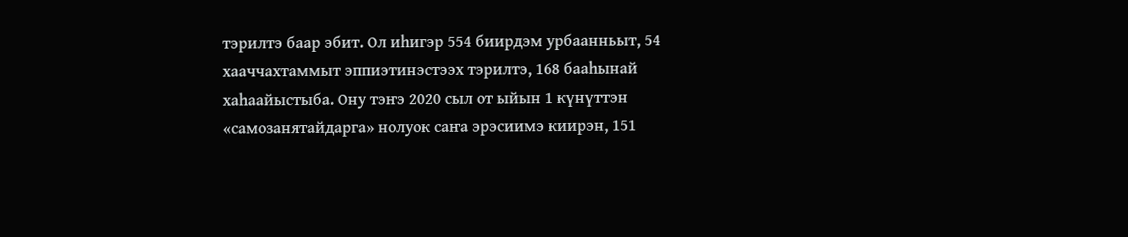тэрилтэ баар эбит. Ол иһигэр 554 биирдэм урбаанньыт, 54 хааччахтаммыт эппиэтинэстээх тэрилтэ, 168 бааһынай хаһаайыстыба. Ону тэҥэ 2020 сыл от ыйын 1 күнүттэн «самозанятайдарга» нолуок саҥа эрэсиимэ киирэн, 151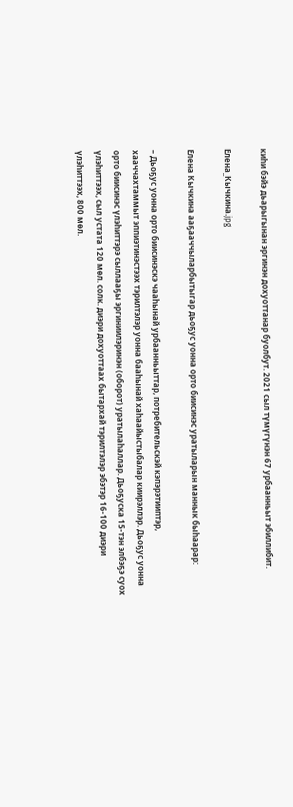киһи бэйэ дьарыгынан эргинэн дохуоттанар буолбут. 2021 сыл түмүгүнэн 67 урбаанньыт эбиллибит.

Елена_Кычкина.jpg

Елена Кычкина ааҕааччыларбытыгар дьоҕус уонна орто биисинэс уратыларын маннык быһаарар:

– Дьоҕус уонна орто биисинэскэ чааhынай урбаанньыттар, потребительскэй кэпэрэтииптэр, хааччахтаммыт эппиэтинэстээх тэрилтэлэр уонна бааhынай хаһаайыстыбалар киирэллэр. Дьоҕус уонна орто биисинэс үлэhиттэрэ сыллааҕы эргиниилэринэн (оборот) уратылаһаллар. Дьоҕуска 15-тэн элбэҕэ суох үлэhиттээх, сыл устата 120 мөл. солк. диэри дохуоттаах бытархай тэрилтэлэр эбэтэр 16-100 диэри үлэhиттээх, 800 мөл.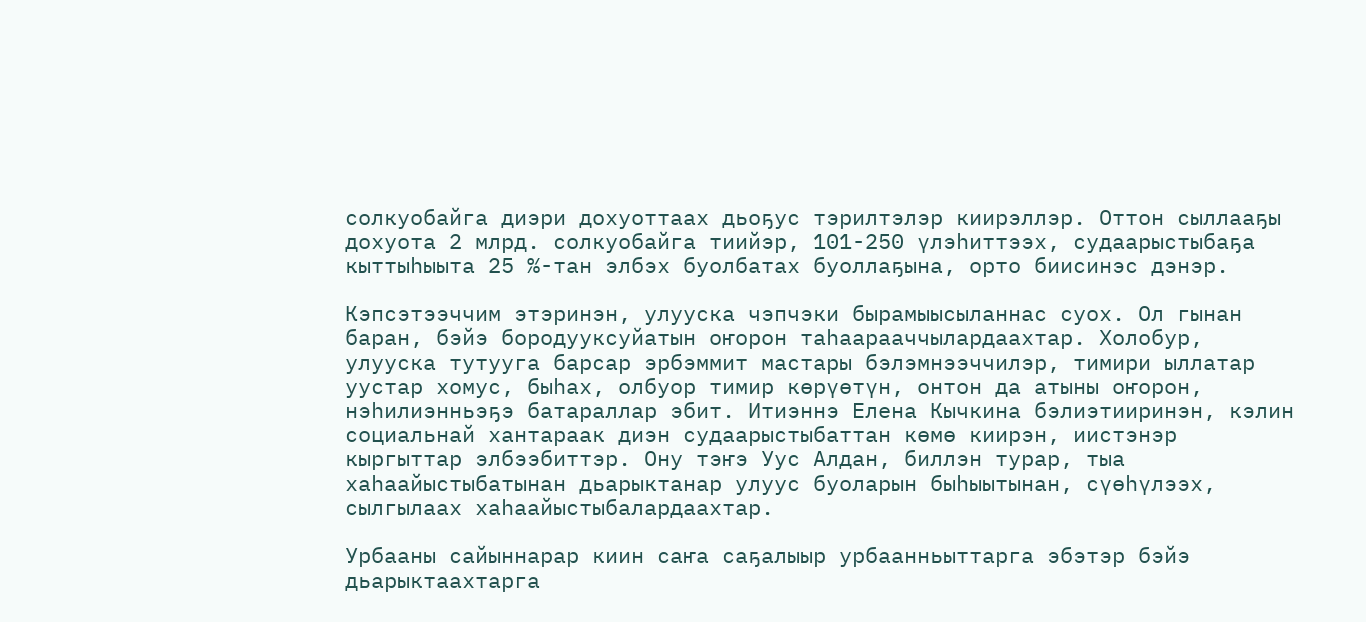солкуобайга диэри дохуоттаах дьоҕус тэрилтэлэр киирэллэр. Оттон сыллааҕы дохуота 2 млрд. солкуобайга тиийэр, 101-250 үлэhиттээх, судаарыстыбаҕа кыттыhыыта 25 %-тан элбэх буолбатах буоллаҕына, орто биисинэс дэнэр.

Кэпсэтээччим этэринэн, улууска чэпчэки бырамыысыланнас суох. Ол гынан баран, бэйэ бородууксуйатын оҥорон таһаарааччылардаахтар. Холобур, улууска тутууга барсар эрбэммит мастары бэлэмнээччилэр, тимири ыллатар уустар хомус, быһах, олбуор тимир көрүөтүн, онтон да атыны оҥорон, нэһилиэнньэҕэ батараллар эбит. Итиэннэ Елена Кычкина бэлиэтииринэн, кэлин социальнай хантараак диэн судаарыстыбаттан көмө киирэн, иистэнэр кыргыттар элбээбиттэр. Ону тэҥэ Уус Алдан, биллэн турар, тыа хаһаайыстыбатынан дьарыктанар улуус буоларын быһыытынан, сүөhүлээх, сылгылаах хаһаайыстыбалардаахтар.

Урбааны сайыннарар киин саҥа саҕалыыр урбаанньыттарга эбэтэр бэйэ дьарыктаахтарга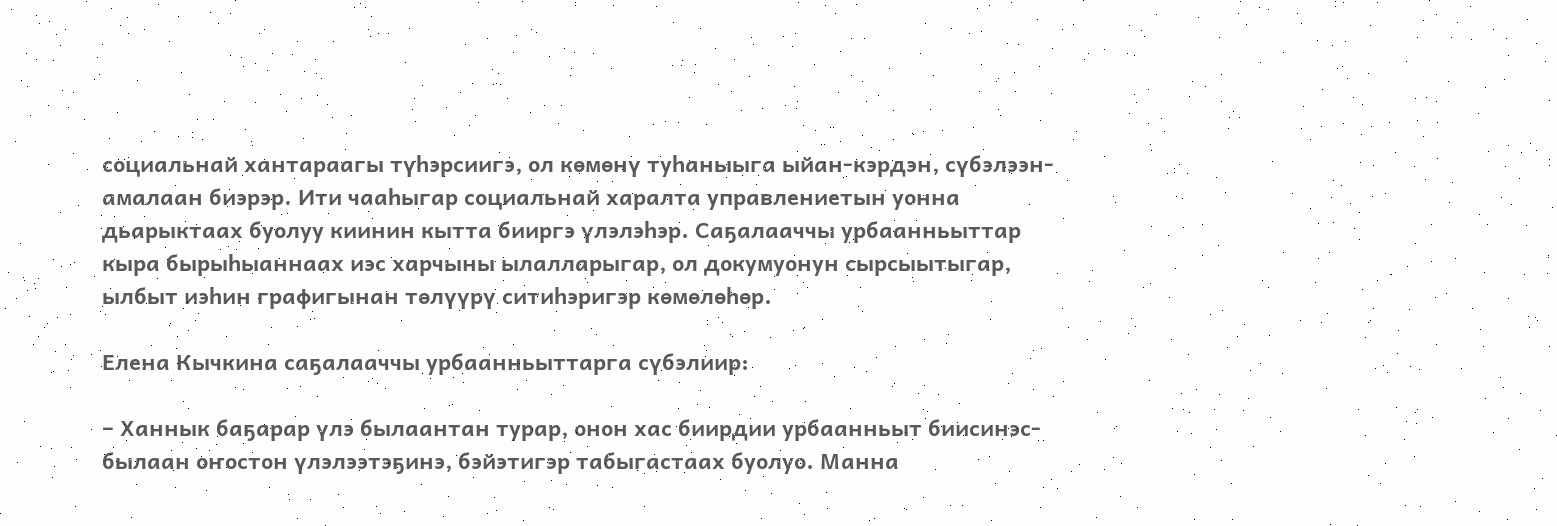социальнай хантараагы түһэрсиигэ, ол көмөнү туһаныыга ыйан-кэрдэн, сүбэлээн-амалаан биэрэр. Ити чааһыгар социальнай харалта управлениетын уонна дьарыктаах буолуу киинин кытта бииргэ үлэлэһэр. Саҕалааччы урбаанньыттар кыра бырыһыаннаах иэс харчыны ылалларыгар, ол докумуонун сырсыытыгар, ылбыт иэһин графигынан төлүүрү ситиһэригэр көмөлөһөр.

Елена Кычкина саҕалааччы урбаанньыттарга сүбэлиир:

– Ханнык баҕарар үлэ былаантан турар, онон хас биирдии урбаанньыт биисинэс-былаан оҥостон үлэлээтэҕинэ, бэйэтигэр табыгастаах буолуо. Манна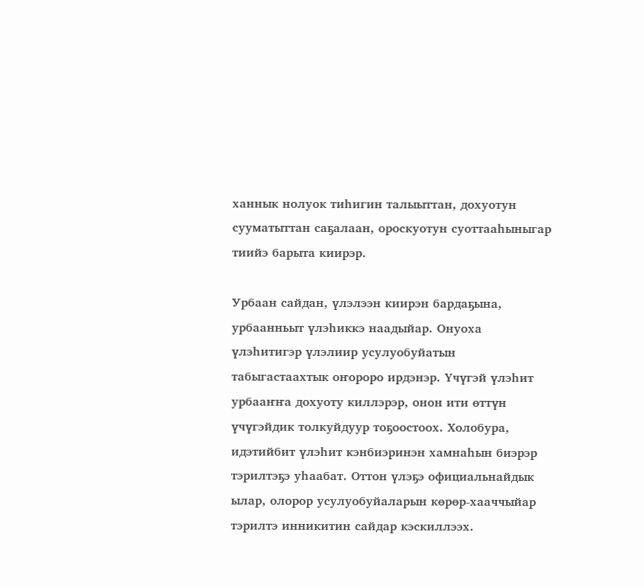ханнык нолуок тиһигин талыыттан, дохуотун сууматыттан саҕалаан, ороскуотун суоттааhыныгар тиийэ барыта киирэр.

Урбаан сайдан, үлэлээн киирэн бардаҕына, урбаанньыт үлэhиккэ наадыйар. Онуоха үлэһитигэр үлэлиир усулуобуйатын табыгастаахтык оҥороро ирдэнэр. Үчүгэй үлэhит урбааҥҥа дохуоту киллэрэр, онон ити өттүн үчүгэйдик толкуйдуур тоҕоостоох. Холобура, идэтийбит үлэһит кэнбиэринэн хамнаhын биэрэр тэрилтэҕэ уһаабат. Оттон үлэҕэ официальнайдык ылар, олорор усулуобуйаларын көрөр-хааччыйар тэрилтэ инникитин сайдар кэскиллээх.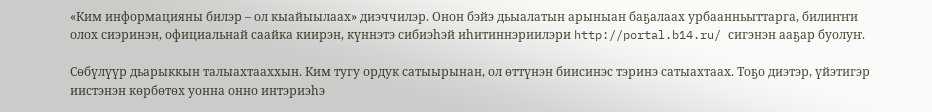«Ким информацияны билэр – ол кыайыылаах» диэччилэр. Онон бэйэ дьыалатын арыныан баҕалаах урбаанньыттарга, билиҥҥи олох сиэринэн, официальнай саайка киирэн, күннэтэ сибиэһэй иһитиннэриилэри http://portal.b14.ru/ сигэнэн ааҕар буолуҥ.

Сөбүлүүр дьарыккын талыахтааххын. Ким тугу ордук сатыырынан, ол өттүнэн биисинэс тэринэ сатыахтаах. Тоҕо диэтэр, үйэтигэр иистэнэн көрбөтөх уонна онно интэриэhэ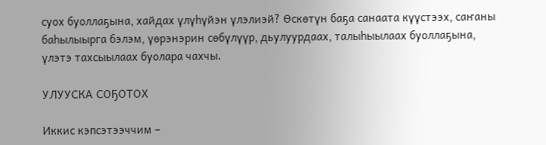суох буоллаҕына, хайдах үлүһүйэн үлэлиэй? Өскөтүн баҕа санаата күүстээх, саҥаны баһылыырга бэлэм, үөрэнэрин сөбүлүүр, дьулуурдаах, талыhыылаах буоллаҕына, үлэтэ тахсыылаах буолара чахчы.

УЛУУСКА СОҔОТОХ

Иккис кэпсэтээччим –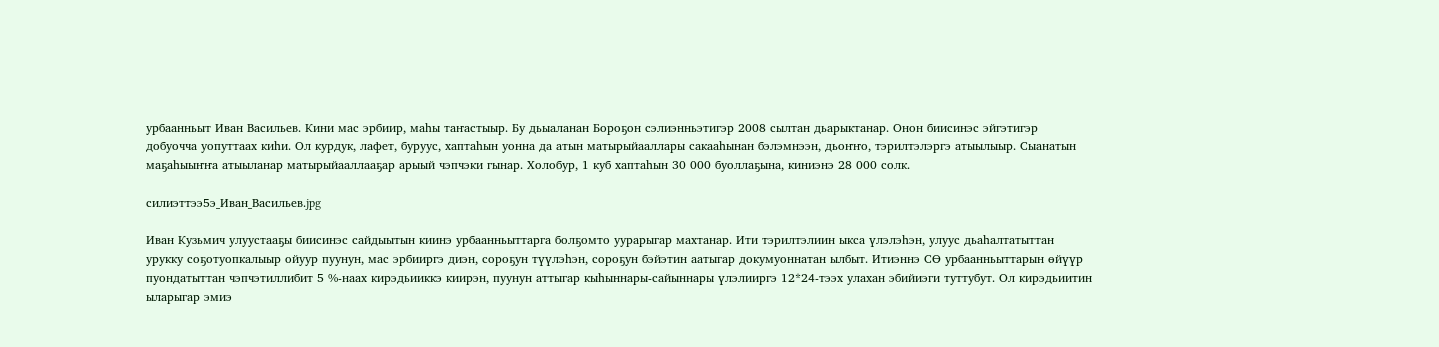урбаанньыт Иван Васильев. Кини мас эрбиир, маһы таҥастыыр. Бу дьыаланан Бороҕон сэлиэнньэтигэр 2008 сылтан дьарыктанар. Онон биисинэс эйгэтигэр добуочча уопуттаах киһи. Ол курдук, лафет, буруус, хаптаһын уонна да атын матырыйааллары сакааһынан бэлэмнээн, дьоҥҥо, тэрилтэлэргэ атыылыыр. Сыанатын маҕаһыыҥҥа атыыланар матырыйааллааҕар арыый чэпчэки гынар. Холобур, 1 куб хаптаһын 30 000 буоллаҕына, киниэнэ 28 000 солк.

силиэттээ5э_Иван_Васильев.jpg

Иван Кузьмич улуустааҕы биисинэс сайдыытын киинэ урбаанньыттарга болҕомто уурарыгар махтанар. Ити тэрилтэлиин ыкса үлэлэһэн, улуус дьаһалтатыттан урукку соҕотуопкалыыр ойуур пуунун, мас эрбииргэ диэн, сороҕун түүлэһэн, сороҕун бэйэтин аатыгар докумуоннатан ылбыт. Итиэннэ СӨ урбаанньыттарын өйүүр пуондатыттан чэпчэтиллибит 5 %-наах кирэдьииккэ киирэн, пуунун аттыгар кыһыннары-сайыннары үлэлииргэ 12*24-тээх улахан эбийиэги туттубут. Ол кирэдьиитин ыларыгар эмиэ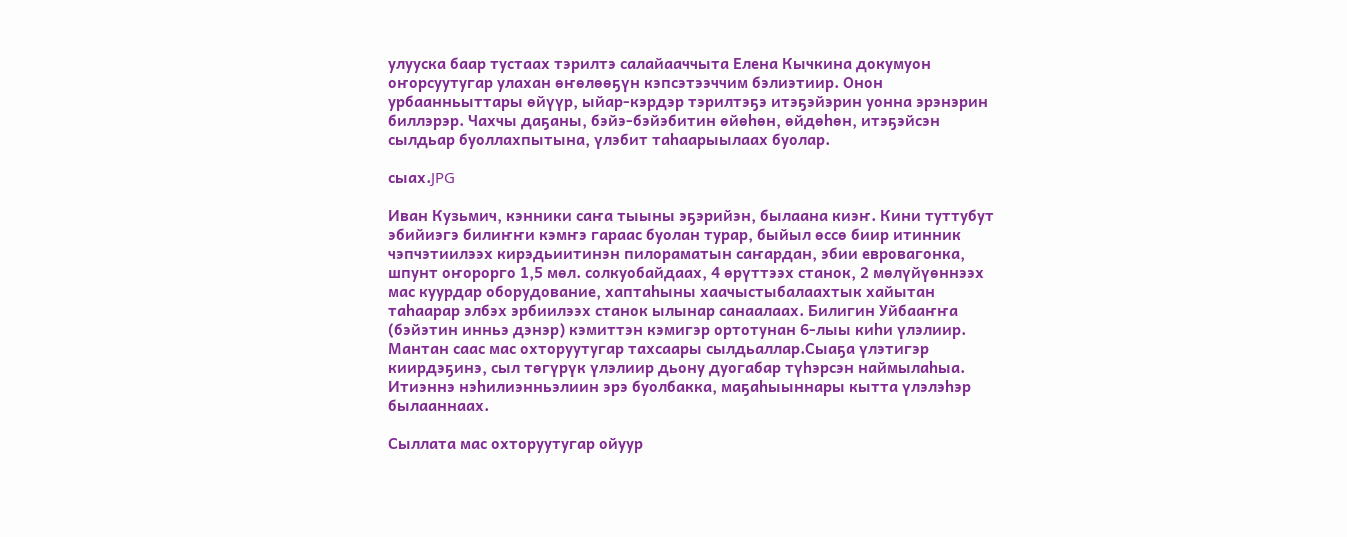улууска баар тустаах тэрилтэ салайааччыта Елена Кычкина докумуон оҥорсуутугар улахан өҥөлөөҕүн кэпсэтээччим бэлиэтиир. Онон урбаанньыттары өйүүр, ыйар-кэрдэр тэрилтэҕэ итэҕэйэрин уонна эрэнэрин биллэрэр. Чахчы даҕаны, бэйэ-бэйэбитин өйөһөн, өйдөһөн, итэҕэйсэн сылдьар буоллахпытына, үлэбит таһаарыылаах буолар.

сыах.JPG

Иван Кузьмич, кэнники саҥа тыыны эҕэрийэн, былаана киэҥ. Кини туттубут эбийиэгэ билиҥҥи кэмҥэ гараас буолан турар, быйыл өссө биир итинник чэпчэтиилээх кирэдьиитинэн пилораматын саҥардан, эбии евровагонка, шпунт оҥорорго 1,5 мөл. солкуобайдаах, 4 өрүттээх станок, 2 мөлүйүөннээх мас куурдар оборудование, хаптаһыны хаачыстыбалаахтык хайытан таһаарар элбэх эрбиилээх станок ылынар санаалаах. Билигин Уйбааҥҥа (бэйэтин инньэ дэнэр) кэмиттэн кэмигэр ортотунан 6-лыы киһи үлэлиир. Мантан саас мас охторуутугар тахсаары сылдьаллар.Сыаҕа үлэтигэр киирдэҕинэ, сыл төгүрүк үлэлиир дьону дуогабар түһэрсэн наймылаһыа. Итиэннэ нэһилиэнньэлиин эрэ буолбакка, маҕаһыыннары кытта үлэлэһэр былааннаах.

Сыллата мас охторуутугар ойуур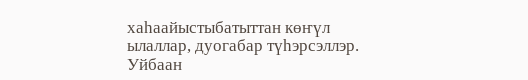хаһаайыстыбатыттан көҥүл ылаллар, дуогабар түһэрсэллэр. Уйбаан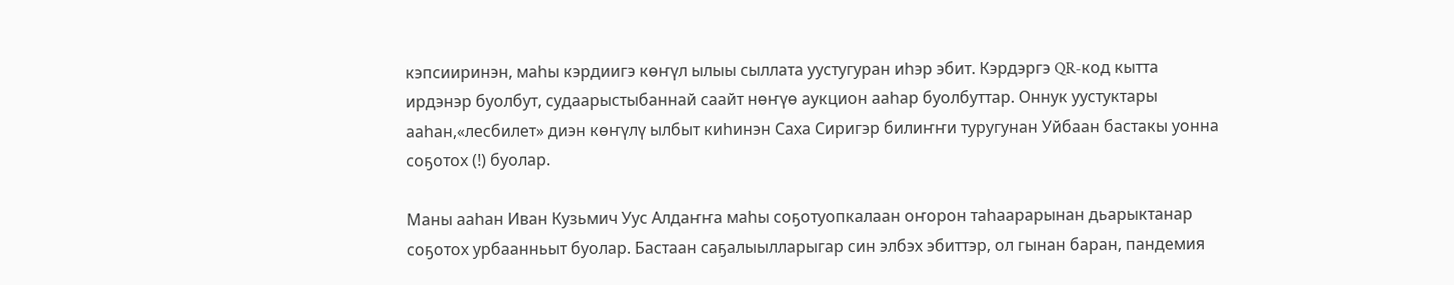кэпсииринэн, маһы кэрдиигэ көҥүл ылыы сыллата уустугуран иһэр эбит. Кэрдэргэ QR-код кытта ирдэнэр буолбут, судаарыстыбаннай саайт нөҥүө аукцион ааһар буолбуттар. Оннук уустуктары ааһан,«лесбилет» диэн көҥүлү ылбыт киһинэн Саха Сиригэр билиҥҥи туругунан Уйбаан бастакы уонна соҕотох (!) буолар.

Маны ааһан Иван Кузьмич Уус Алдаҥҥа маһы соҕотуопкалаан оҥорон таһаарарынан дьарыктанар соҕотох урбаанньыт буолар. Бастаан саҕалыылларыгар син элбэх эбиттэр, ол гынан баран, пандемия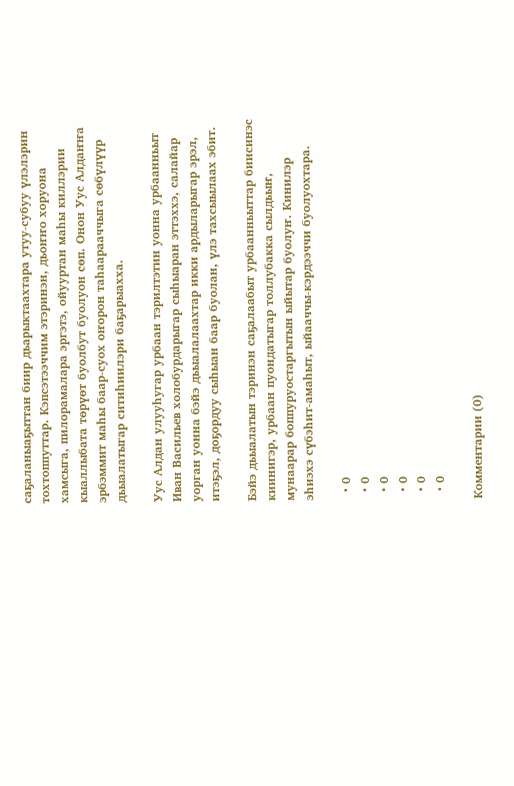саҕаланыаҕыттан биир дьарыктаахтара утуу-субуу үлэлэрин тохтоппуттар. Кэпсэтээччим этэринэн, дьоҥҥо хоруона хамсыга, пилорамалара эргэтэ, ойууртан маһы киллэрии кыаллыбата төрүөт буолбут буолуон сөп. Онон Уус Алдаҥҥа эрбэммит маһы баар-суох оҥорон таһаарааччыга сөбүлүүр дьыалатыгар ситиһиилэри баҕарыахха.

Уус Алдан улууһугар урбаан тэрилтэтин уонна урбаанньыт Иван Васильев холобурдарыгар сыһыаран эттэххэ, салайар уорган уонна бэйэ дьыалалаахтар икки ардыларыгар эрэл, итэҕэл, доҕордуу сыһыан баар буолан, үлэ тахсыылаах эбит.

Бэйэ дьыалатын тэринэн саҕалаабыт урбаанньыттар биисинэс киинигэр, урбаан пуондатыгар толлубакка сылдьыҥ, мунаарар боппуруостаргытын ыйытар буолуҥ. Кинилэр эһиэхэ сүбэһит-амаһыт, ыйааччы-кэрдээччи буолуохтара.

  • 0
  • 0
  • 0
  • 0
  • 0
  • 0

Комментарии (0)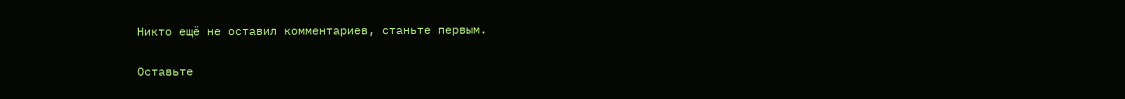Никто ещё не оставил комментариев, станьте первым.

Оставьте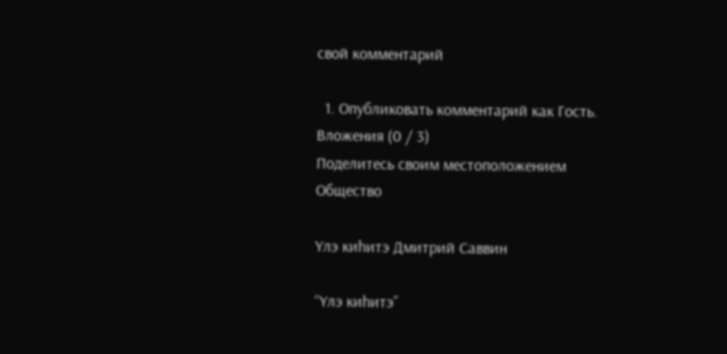свой комментарий

  1. Опубликовать комментарий как Гость.
Вложения (0 / 3)
Поделитесь своим местоположением
Общество

Үлэ киһитэ Дмитрий Саввин

“Үлэ киһитэ”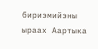бириэмийэны ыраах Аартыка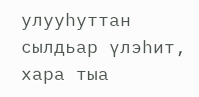улууһуттан сылдьар үлэһит, хара тыа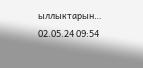ыллыктарын…
02.05.24 09:54